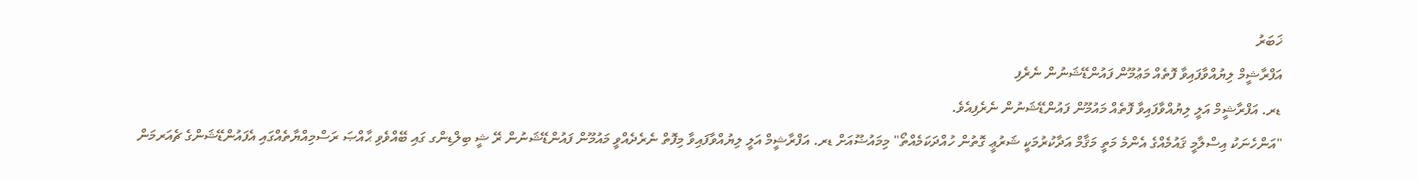ޚަބަރު
އަފްރާޝީމް ލިޔުއްވާފައިވާ ފޮތެއް މަޢުމޫން ފައުންޑޭޝަނުން ނެރެފި
ޑރ. އަފްރާޝީމް އަލީ ލިޔުއްވާފައިވާ ފޮތެއް މައުމޫން ފައުންޑޭޝަނުން ނެރެފިއެވެ.
"އަންހެނަކު އިސްލާމީ ޤައުމެއްގެ އެންމެ މަތީ މަޤާމް އަދާކުރުމަކީ ޝަރުޢީ ގޮތުން ހުއްދަކަމެއްތޯ" މިމައުޟޫއަށް ޑރ. އަފްރާޝީމް އަލީ ލިޔުއްވާފައިވާ މިފޮތް ނެރެދެއްވީ މައުމޫން ފައުންޑޭޝަނުން ރޭ ޝީ ބިލްޑިންގ ގައި ބޭއްވެވި ޙާއްޞަ ރަސްމިއްޔާތެއްގައި އެފައުންޑޭޝަންގެ ޗެއަރމަން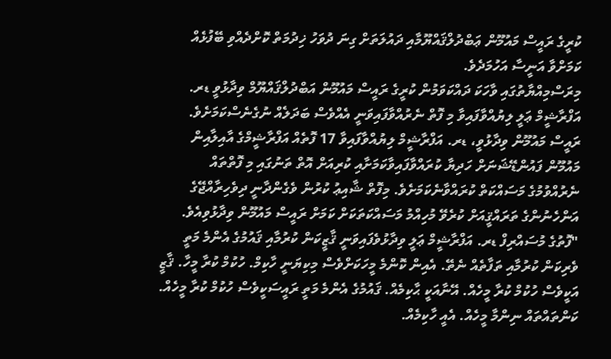ކުރީގެ ރައީސް މައުމޫން ޢަބްދުލްޤައްޔޫމާއި ދައުލަތަށް ގިނަ ދުވަހު ޚިދުމަތް ކޮށްދެއްވި ބޭފުޅެއް ކަމަށްވާ އަނީސާ އަހުމަދެވެ.
މިރަސްމިއްޔާތުގައި ވާހަކަ ދައްކަވަމުން ކުރީގެ ރައީސް މައުމޫން އަބްދުލްޤައްޔޫމް ވިދާޅުވީ ޑރ. އަފްރާޝީމް ޢަލީ ލިޔުއްވާފައިވާ މި ފޮތް ނެރުއްވާފައިވަނީ އެއްވެސް ބަދަލެއް ނުގެނެސްކަމަށެވެ. ރައީސް މައުމޫން ވިދާޅުވީ، ޑރ. އަފްރާޝީމް ލިޔުއްވާފައިވާ 17 ފޮތެއް އަފްރާޝީމްގެ އާއިލާއިން މައުމޫން ފައުންޑޭޝަނަށް ހަދިޔާ ކުރައްވާފައިވާކަމަށާއި ކުރިއަށް އޮތް ތަނުގައި މި ފޮތްތައް ނެރުއްވުމުގެ މަސައްކަތް ކުރައްވާނެކަމަށެވެ. މިފޮތް ޝާއިޢު ކުރުން ވެގެންދާނީ ދިވެހިރާއްޖޭގެ އަންހެނުންގެ ތަރައްޤީއަށް ކުރެވޭ މުހިއްމު މަސައްކަތަކަށް ކަމަށް ރައީސް މައުމޫން ވިދާޅުވިއެވެ.
"ފޮތުގެ މުސައްރިފް ޑރ. އަފްރާޝީމް ޢަލީ ވިދާޅުވެފައިވަނީ ޤާޒީކަން ކުރުމާއި ޤައުމުގެ އެންމެ މަތީ ވެރިކަން ކުރުމާއި ތަފާތެއް ނެތޭ. އެއިން ކޮންމެ މީހަކަށްވެސް މިކިޔަނީ ހާކިމް. ހުކުމް ކުރާ މީހާ. ޤާޒީ އަކީވެސް ހުކުމް ކުރާ މީހެއް. އޭނާއަކީ ޙާކިމެއް. ޤައުމުގެ އެންމެ މަތީ ރައީސަކީވެސް ހުކުމް ކުރާ މީހެއް. ކަންތައްތައް ނިންމާ މީހެއް. އެއީ ހާކިމެއް.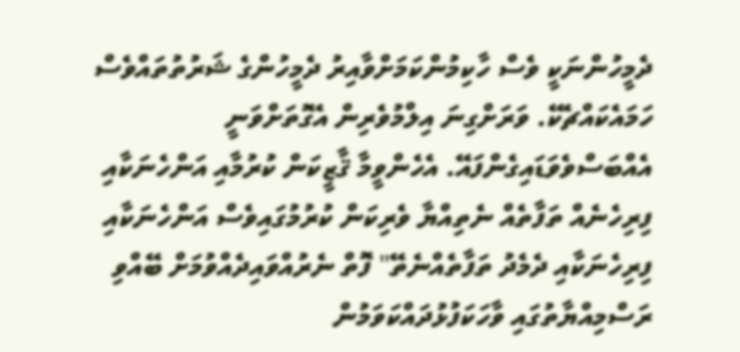ދެމީހުންނަކީ ވެސް ހާކިމުންކަމަށްވާއިރު ދެމީހުންގެ ޝަރުތުތައްވެސް ހަމައެކައްޗެކޭ. ވަރަށްގިނަ އިލްމުވެރިން އެގޮތަށްވަނީ އެއްބަސްވެވަޑައިގެންފައޭ. އެހެންވީމާ ޤާޒީކަން ކުރުމާއި އަންހެނަކާއި ފިރިހެނެއް ތަފާތެއް ނެތިއްޔާ ވެރިކަން ކުރުމުގައިވެސް އަންހެނަކާއި ފިރިހެނަކާއި ދެމެދު ތަފާތެއްނެތޭ" ފޮތް ނެރުއްވައިދެއްވުމަށް ބޭއްވި ރަސްމިއްޔާތުގައި ވާހަކަފުޅުދައްކަވަމުން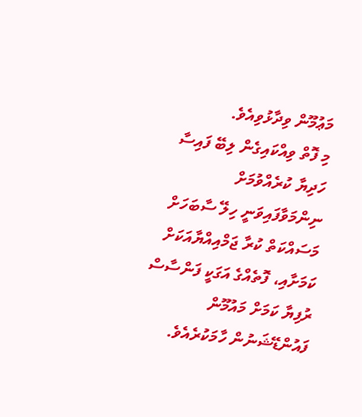މަޢުމޫން ވިދާޅުވިއެވެ.
މި ފޮތް ވިއްކައިގެން ލިބޭ ފައިސާ ހަދިޔާ ކުރެއްވުމަށް ނިންމަވާފައިވަނީ ހިލޭ ސާބަހަށް މަސައްކަތް ކުރާ ޖަމްއިއްޔާއަކަށް ކަމަށާއި، ފޮތެއްގެ އަގަކީ ފަންސާސް ރުފިޔާ ކަމަށް މައުމޫން ފައުންޑޭޝަނުން ހާމަކުރެއެވެ.